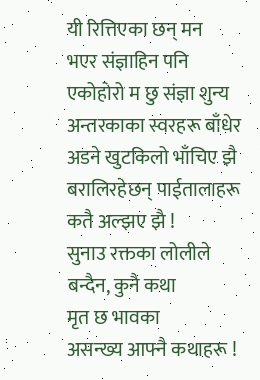यी रित्तिएका छन् मन
भएर संज्ञाहिन पनि
एकोहोरो म छु संज्ञा शुन्य
अन्तरकाका स्वरहरू बाँधेर
अडने खुटकिलो भाँचिए झै
बरालिरहेछन् पाईतालाहरू
कतै अल्झए झै !
सुनाउ रक्तका लोलीले
बन्दैन, कुनै कथा
मृत छ भावका
असन्ख्य आफ्नै कथाहरू !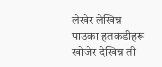लेखेर लेखिन्न
पाउका हतकडीहरू
खोजेर देखिन्न ती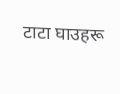टाटा घाउहरू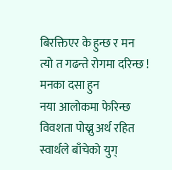बिरक्तिएर के हुन्छ र मन
त्यो त गढन्ते रोगमा दरिन्छ !
मनका दसा हुन
नया आलोकमा फेरिन्छ
विवशता पोख्नु अर्थ रहित
स्वार्थले बाँचेको युग्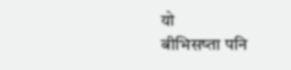यो
बीभिसष्ता पनि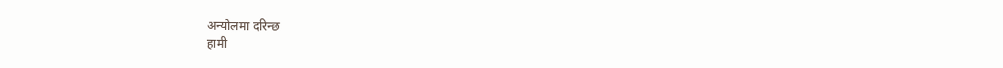अन्योलमा दरिन्छ
हामी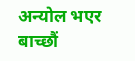अन्योल भएर बाच्छौं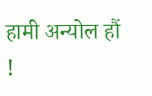हामी अन्योल हौं !